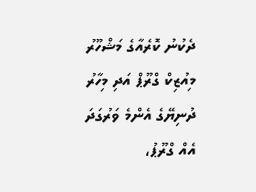ދެކުނު ކޮރެއާގެ މަޝްހޫރު މިއުޒިކް ގްރޫޕް އަދި މިހާރު ދުނިޔޭގެ އެންމެ ވަރުގަދަ އެއް ގްރޫޕު،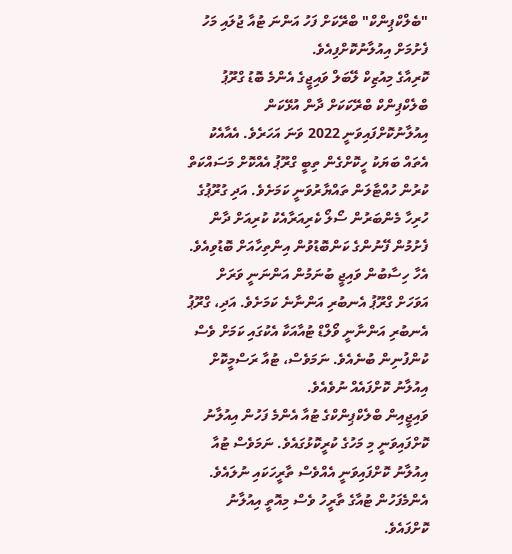"ބެލްކްޕިންކް" ބްރޭކަށް ފަހު އަންނަ ޓުއާ ޖުލައި މަހު ފެށުމަށް އިއުލާނުކޮށްފިއެވެ.
ކޮރިއާގެ މިއުޒިކް ލޭބަލް ވައިޖީގެ އެންމެ ބޮޑު ގްރޫޕު ބްލެކްޕިންކް ބްރޭކަކަށް ދާން އުޅޭކަން އިއުލާނުކޮށްފައިވަނީ 2022 ވަނަ އަހަރެވެ. އެއާއެކު އެތައް ބަޔަކު ހީކޮށްގެން ތިބީ ގްރޫޕު އެއްކޮށް މަސައްކަތް ކުރުން ހުއްޓާލަން ތައްޔާރުވަނީ ކަމަށެވެ. އަދި ގުރޫޕުގެ ހުރިހާ މެންބަރުން ސޯލޯ ކެރިއަރާއެކު ކުރިއަށް ދާން ފެށުމުން ފޭނުންގެ ކަންބޮޑުވުން އިންތިހާއަށް ބޮޑުވިއެވެ.
އެހާ ހިސާބުން ވައިޖީ ބުނަމުން އަންނަނީ ވަރަށް އަވަހަށް ގްރޫޕު އެނބުރި އަންނާނެ ކަމަށެވެ. އަދި، ގްރޫޕު އެނބުރި އަންނާނީ ވޯލްޑް ޓުއާއަކާ އެކުގައި ކަމަށް ވެސް ކުންފުނިން ބުނެއެވެ. ނަމަވެސް، ޓުއާ ރަސްމީކޮށް އިއުލާނު ކޮށްފައެއް ނުވެއެވެ.
ވައިޖީއިން ބްލެކްޕިންކްގެ ޓުއާ އެންމެ ފަހުން އިއުލާނު ކޮށްފައިވަނީ މި މަހުގެ ކުރީކޮޅުގައެވެ. ނަމަވެސް ޓުއާ އިއުލާނު ކޮށްފައިވަނީ އެއްވެސް ތާރީހަކައި ނުލައެވެ. އެންމެފަހުން ޓުއާގެ ތާރީހު ވެސް މިއޮތީ އިއުލާނު ކޮށްފައެވެ.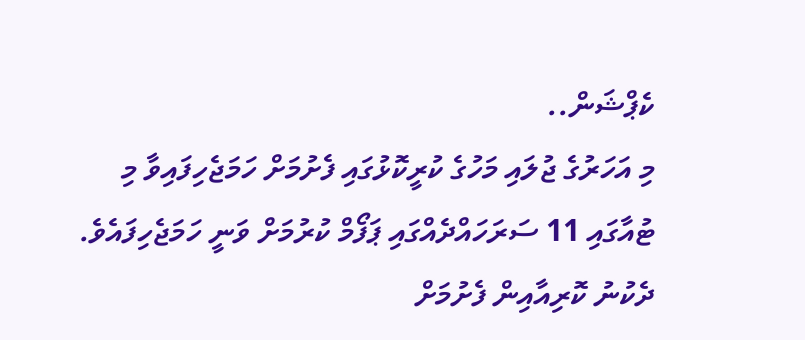ކެޕްޝަން..
މި އަހަރުގެ ޖުލައި މަހުގެ ކުރީކޮޅުގައި ފެށުމަށް ހަމަޖެހިފައިވާ މި ޓުއާގައި 11 ސަރަހައްދެއްގައި ޕަފޯމް ކުރުމަށް ވަނީ ހަމަޖެހިފައެވެ. ދެކުނު ކޮރިއާއިން ފެށުމަށް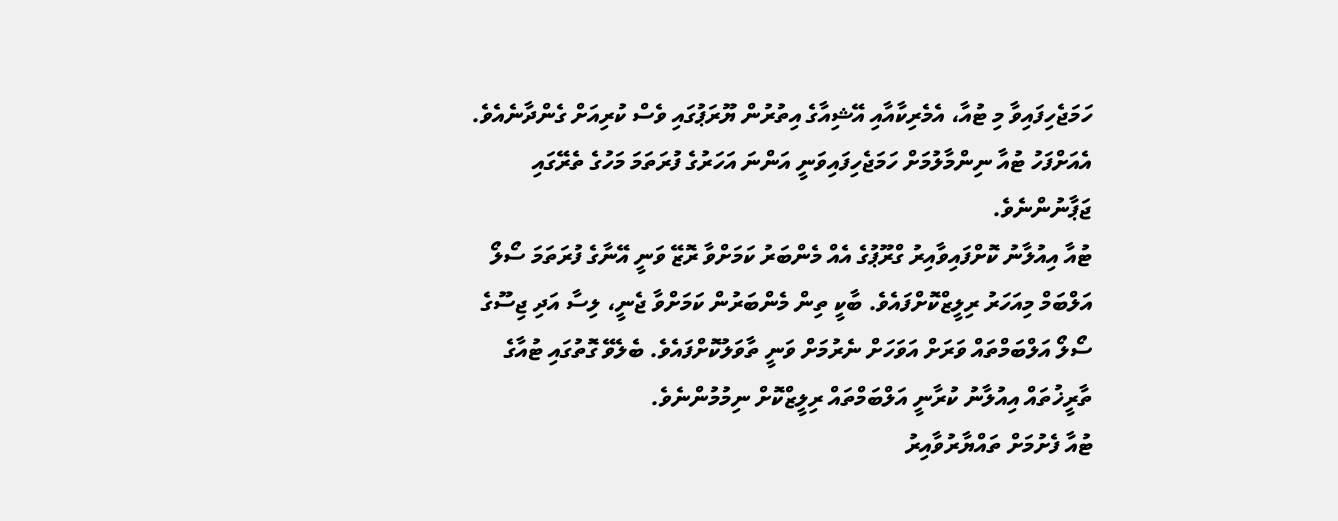ހަމަޖެހިފައިވާ މި ޓުއާ، އެމެރިކާއާއި އޭޝިއާގެ އިތުރުން ޔޫރަޕުގައި ވެސް ކުރިއަށް ގެންދާނެއެވެ. އެއަށްފަހު ޓުއާ ނިންމާލުމަށް ހަމަޖެހިފައިވަނީ އަންނަ އަހަރުގެ ފުރަތަމަ މަހުގެ ތެރޭގައި ޖަޕާނުންނެވެ.
ޓުއާ އިއުލާނު ކޮށްފައިވާއިރު ގްރޫޕުގެ އެއް މެންބަރު ކަމަށްވާ ރޮޒޭ ވަނީ އޭނާގެ ފުރަތަމަ ސޯލޯ އަލްބަމް މިއަހަރު ރިލީޒްކޮށްފައެވެ. ބާކީ ތިން މެންބަރުން ކަމަށްވާ ޖެނީ، ލިސާ އަދި ޖިސޫގެ ސޯލޯ އަލްބަމްތައް ވަރަށް އަވަހަށް ނެރުމަށް ވަނީ ތާވަލުކޮށްފައެވެ. ބެލެވޭ ގޮތުގައި ޓުއާގެ ތާރީޚުތައް އިއުލާނު ކުރާނީ އަލްބަމްތައް ރިލީޒްކޮށް ނިމުމުންނެވެ.
ޓުއާ ފެށުމަށް ތައްޔާރުވާއިރު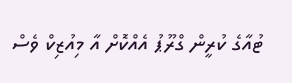ޓުއާގެ ކުރީން ގްރޫޕު އެއްކޮށް އާ މިއުޒިކް ވެސް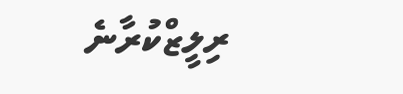ރިލީޒްކުރާނެ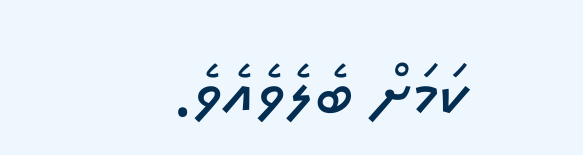ކަމަށް ބެލެވެއެވެ.